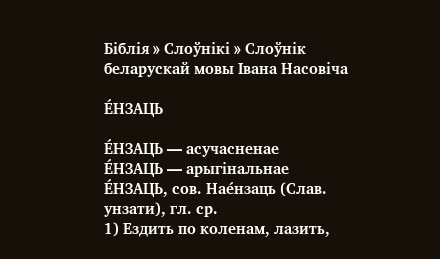Біблія » Слоўнікі » Слоўнік беларускай мовы Івана Насовіча

Е́НЗАЦЬ

Е́НЗАЦЬ — асучасненае
Е́НЗАЦЬ — арыгінальнае
Е́НЗАЦЬ, сов. Нае́нзаць (Слав. унзати), гл. ср.
1) Ездить по коленам, лазить,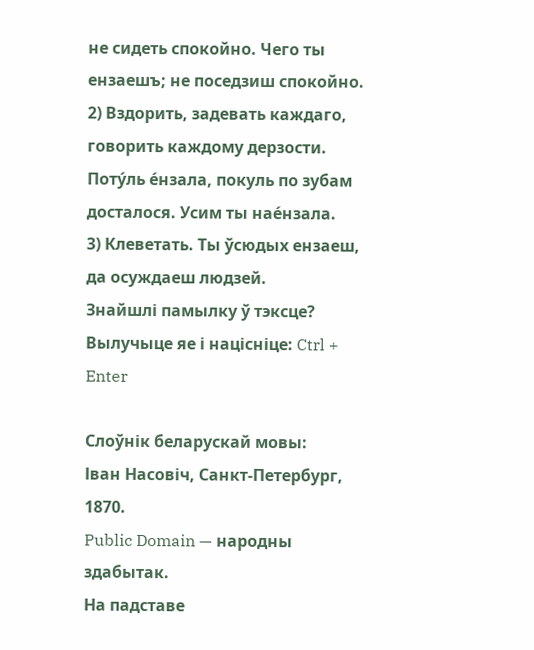не сидеть спокойно. Чего ты ензаешъ; не поседзиш спокойно.
2) Вздорить, задевать каждаго, говорить каждому дерзости. Поту́ль е́нзала, покуль по зубам досталося. Усим ты нае́нзала.
3) Клеветать. Ты ўсюдых ензаеш, да осуждаеш людзей.
Знайшлі памылку ў тэксце? Вылучыце яе і націсніце: Ctrl + Enter

Слоўнік беларускай мовы:
Іван Насовіч, Санкт-Петербург, 1870.
Public Domain — народны здабытак.
На падставе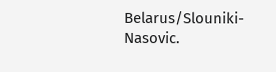Belarus/Slouniki-Nasovic.